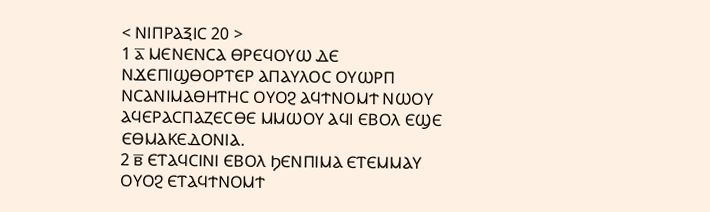< ⲚⲒⲠⲢⲀⲜⲒⲤ 20 >
1 ⲁ̅ ⲘⲈⲚⲈⲚⲤⲀ ⲐⲢⲈϤⲞⲨⲰ ⲆⲈ ⲚϪⲈⲠⲒϢⲐⲞⲢⲦⲈⲢ ⲀⲠⲀⲨⲖⲞⲤ ⲞⲨⲰⲢⲠ ⲚⲤⲀⲚⲒⲘⲀⲐⲎⲦⲎⲤ ⲞⲨⲞϨ ⲀϤϮⲚⲞⲘϮ ⲚⲰⲞⲨ ⲀϤⲈⲢⲀⲤⲠⲀⲌⲈⲤⲐⲈ ⲘⲘⲰⲞⲨ ⲀϤⲒ ⲈⲂⲞⲖ ⲈϢⲈ ⲈⲐⲘⲀⲔⲈⲆⲞⲚⲒⲀ.
2 ⲃ̅ ⲈⲦⲀϤⲤⲒⲚⲒ ⲈⲂⲞⲖ ϦⲈⲚⲠⲒⲘⲀ ⲈⲦⲈⲘⲘⲀⲨ ⲞⲨⲞϨ ⲈⲦⲀϤϮⲚⲞⲘϮ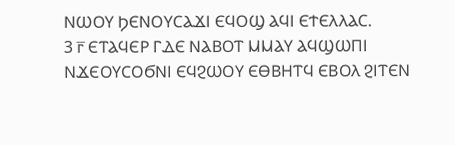ⲚⲰⲞⲨ ϦⲈⲚⲞⲨⲤⲀϪⲒ ⲈϤⲞϢ ⲀϤⲒ ⲈϮⲈⲖⲖⲀⲤ.
3 ⲅ̅ ⲈⲦⲀϤⲈⲢ ⲄⲆⲈ ⲚⲀⲂⲞⲦ ⲘⲘⲀⲨ ⲀϤϢⲰⲠⲒ ⲚϪⲈⲞⲨⲤⲞϬⲚⲒ ⲈϤϨⲰⲞⲨ ⲈⲐⲂⲎⲦϤ ⲈⲂⲞⲖ ϨⲒⲦⲈⲚ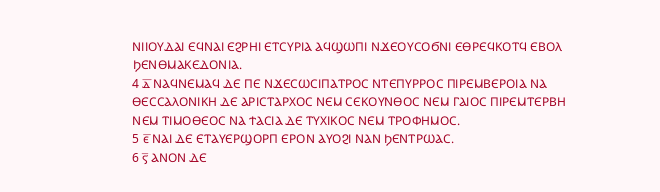ⲚⲒⲒⲞⲨⲆⲀⲒ ⲈϤⲚⲀⲒ ⲈϨⲢⲎⲒ ⲈⲦⲤⲨⲢⲒⲀ ⲀϤϢⲰⲠⲒ ⲚϪⲈⲞⲨⲤⲞϬⲚⲒ ⲈⲐⲢⲈϤⲔⲞⲦϤ ⲈⲂⲞⲖ ϦⲈⲚⲐⲘⲀⲔⲈⲆⲞⲚⲒⲀ.
4 ⲇ̅ ⲚⲀϤⲚⲈⲘⲀϤ ⲆⲈ ⲠⲈ ⲚϪⲈⲤⲰⲤⲒⲠⲀⲦⲢⲞⲤ ⲚⲦⲈⲠⲨⲢⲢⲞⲤ ⲠⲒⲢⲈⲘⲂⲈⲢⲞⲒⲀ ⲚⲀ ⲐⲈⲤⲤⲀⲖⲞⲚⲒⲔⲎ ⲆⲈ ⲀⲢⲒⲤⲦⲀⲢⲬⲞⲤ ⲚⲈⲘ ⲤⲈⲔⲞⲨⲚⲐⲞⲤ ⲚⲈⲘ ⲄⲀⲒⲞⲤ ⲠⲒⲢⲈⲘⲦⲈⲢⲂⲎ ⲚⲈⲘ ⲦⲒⲘⲞⲐⲈⲞⲤ ⲚⲀ ϮⲀⲤⲒⲀ ⲆⲈ ⲦⲨⲬⲒⲔⲞⲤ ⲚⲈⲘ ⲦⲢⲞⲪⲎⲘⲞⲤ.
5 ⲉ̅ ⲚⲀⲒ ⲆⲈ ⲈⲦⲀⲨⲈⲢϢⲞⲢⲠ ⲈⲢⲞⲚ ⲀⲨⲞϨⲒ ⲚⲀⲚ ϦⲈⲚⲦⲢⲰⲀⲤ.
6 ⲋ̅ ⲀⲚⲞⲚ ⲆⲈ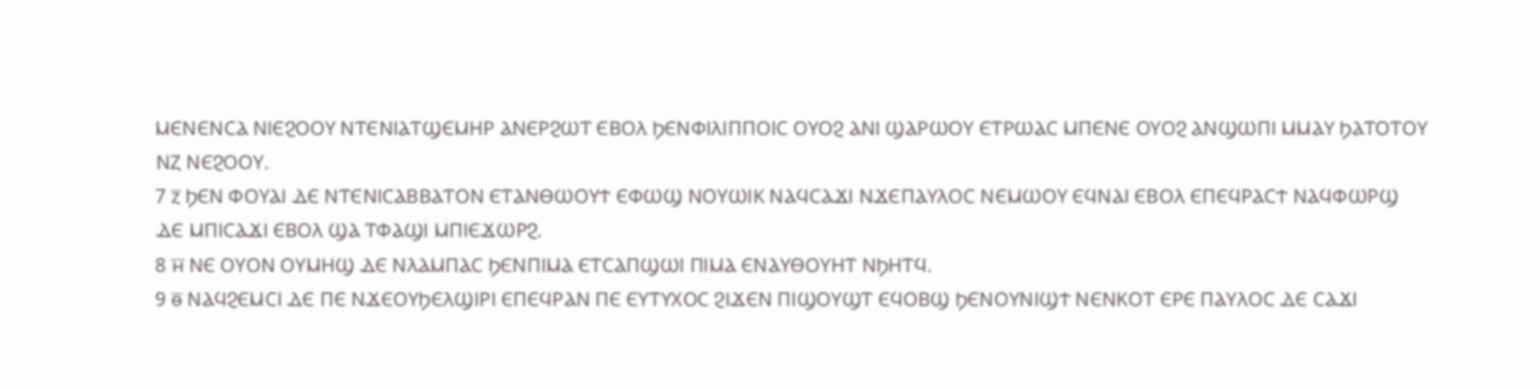ⲘⲈⲚⲈⲚⲤⲀ ⲚⲒⲈϨⲞⲞⲨ ⲚⲦⲈⲚⲒⲀⲦϢⲈⲘⲎⲢ ⲀⲚⲈⲢϨⲰⲦ ⲈⲂⲞⲖ ϦⲈⲚⲪⲒⲖⲒⲠⲠⲞⲒⲤ ⲞⲨⲞϨ ⲀⲚⲒ ϢⲀⲢⲰⲞⲨ ⲈⲦⲢⲰⲀⲤ ⲘⲠⲈⲚⲈ ⲞⲨⲞϨ ⲀⲚϢⲰⲠⲒ ⲘⲘⲀⲨ ϦⲀⲦⲞⲦⲞⲨ ⲚⲌ ⲚⲈϨⲞⲞⲨ.
7 ⲍ̅ ϦⲈⲚ ⲪⲞⲨⲀⲒ ⲆⲈ ⲚⲦⲈⲚⲒⲤⲀⲂⲂⲀⲦⲞⲚ ⲈⲦⲀⲚⲐⲰⲞⲨϮ ⲈⲪⲰϢ ⲚⲞⲨⲰⲒⲔ ⲚⲀϤⲤⲀϪⲒ ⲚϪⲈⲠⲀⲨⲖⲞⲤ ⲚⲈⲘⲰⲞⲨ ⲈϤⲚⲀⲒ ⲈⲂⲞⲖ ⲈⲠⲈϤⲢⲀⲤϮ ⲚⲀϤⲪⲰⲢϢ ⲆⲈ ⲘⲠⲒⲤⲀϪⲒ ⲈⲂⲞⲖ ϢⲀ ⲦⲪⲀϢⲒ ⲘⲠⲒⲈϪⲰⲢϨ.
8 ⲏ̅ ⲚⲈ ⲞⲨⲞⲚ ⲞⲨⲘⲎϢ ⲆⲈ ⲚⲖⲀⲘⲠⲀⲤ ϦⲈⲚⲠⲒⲘⲀ ⲈⲦⲤⲀⲠϢⲰⲒ ⲠⲒⲘⲀ ⲈⲚⲀⲨⲐⲞⲨⲎⲦ ⲚϦⲎⲦϤ.
9 ⲑ̅ ⲚⲀϤϨⲈⲘⲤⲒ ⲆⲈ ⲠⲈ ⲚϪⲈⲞⲨϦⲈⲖϢⲒⲢⲒ ⲈⲠⲈϤⲢⲀⲚ ⲠⲈ ⲈⲨⲦⲨⲬⲞⲤ ϨⲒϪⲈⲚ ⲠⲒϢⲞⲨϢⲦ ⲈϤⲞⲂϢ ϦⲈⲚⲞⲨⲚⲒϢϮ ⲚⲈⲚⲔⲞⲦ ⲈⲢⲈ ⲠⲀⲨⲖⲞⲤ ⲆⲈ ⲤⲀϪⲒ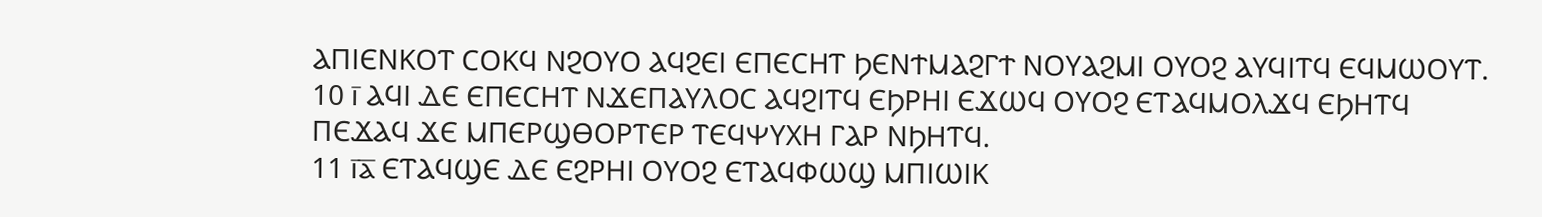ⲀⲠⲒⲈⲚⲔⲞⲦ ⲤⲞⲔϤ ⲚϨⲞⲨⲞ ⲀϤϨⲈⲒ ⲈⲠⲈⲤⲎⲦ ϦⲈⲚϮⲘⲀϨⲄϮ ⲚⲞⲨⲀϨⲘⲒ ⲞⲨⲞϨ ⲀⲨϤⲒⲦϤ ⲈϤⲘⲰⲞⲨⲦ.
10 ⲓ̅ ⲀϤⲒ ⲆⲈ ⲈⲠⲈⲤⲎⲦ ⲚϪⲈⲠⲀⲨⲖⲞⲤ ⲀϤϨⲒⲦϤ ⲈϦⲢⲎⲒ ⲈϪⲰϤ ⲞⲨⲞϨ ⲈⲦⲀϤⲘⲞⲖϪϤ ⲈϦⲎⲦϤ ⲠⲈϪⲀϤ ϪⲈ ⲘⲠⲈⲢϢⲐⲞⲢⲦⲈⲢ ⲦⲈϤⲮⲨⲬⲎ ⲄⲀⲢ ⲚϦⲎⲦϤ.
11 ⲓ̅ⲁ̅ ⲈⲦⲀϤϢⲈ ⲆⲈ ⲈϨⲢⲎⲒ ⲞⲨⲞϨ ⲈⲦⲀϤⲪⲰϢ ⲘⲠⲒⲰⲒⲔ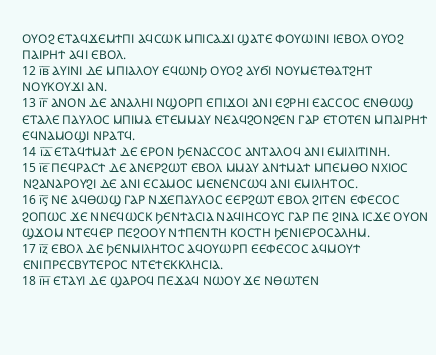ⲞⲨⲞϨ ⲈⲦⲀϤϪⲈⲘϮⲠⲒ ⲀϤⲤⲰⲔ ⲘⲠⲒⲤⲀϪⲒ ϢⲀⲦⲈ ⲪⲞⲨⲰⲒⲚⲒ ⲒⲈⲂⲞⲖ ⲞⲨⲞϨ ⲠⲀⲒⲢⲎϮ ⲀϤⲒ ⲈⲂⲞⲖ.
12 ⲓ̅ⲃ̅ ⲀⲨⲒⲚⲒ ⲆⲈ ⲘⲠⲒⲀⲖⲞⲨ ⲈϤⲰⲚϦ ⲞⲨⲞϨ ⲀⲨϬⲒ ⲚⲞⲨⲘⲈⲦⲐⲀⲦϨⲎⲦ ⲚⲞⲨⲔⲞⲨϪⲒ ⲀⲚ.
13 ⲓ̅ⲅ̅ ⲀⲚⲞⲚ ⲆⲈ ⲀⲚⲀⲖⲎⲒ ⲚϢⲞⲢⲠ ⲈⲠⲒϪⲞⲒ ⲀⲚⲒ ⲈϨⲢⲎⲒ ⲈⲀⲤⲤⲞⲤ ⲈⲚⲐⲰϢ ⲈⲦⲀⲖⲈ ⲠⲀⲨⲖⲞⲤ ⲘⲠⲒⲘⲀ ⲈⲦⲈⲘⲘⲀⲨ ⲚⲈⲀϤϨⲞⲚϨⲈⲚ ⲄⲀⲢ ⲈⲦⲞⲦⲈⲚ ⲘⲠⲀⲒⲢⲎϮ ⲈϤⲚⲀⲘⲞϢⲒ ⲚⲢⲀⲦϤ.
14 ⲓ̅ⲇ̅ ⲈⲦⲀϤϮⲘⲀϮ ⲆⲈ ⲈⲢⲞⲚ ϦⲈⲚⲀⲤⲤⲞⲤ ⲀⲚⲦⲀⲖⲞϤ ⲀⲚⲒ ⲈⲘⲒⲖⲒⲦⲒⲚⲎ.
15 ⲓ̅ⲉ̅ ⲠⲈϤⲢⲀⲤϮ ⲆⲈ ⲀⲚⲈⲢϨⲰⲦ ⲈⲂⲞⲖ ⲘⲘⲀⲨ ⲀⲚϮⲘⲀϮ ⲘⲠⲈⲘⲐⲞ ⲚⲬⲒⲞⲤ ⲚϨⲀⲚⲀⲢⲞⲨϨⲒ ⲆⲈ ⲀⲚⲒ ⲈⲤⲀⲘⲞⲤ ⲘⲈⲚⲈⲚⲤⲰϤ ⲀⲚⲒ ⲈⲘⲒⲖⲎⲦⲞⲤ.
16 ⲓ̅ⲋ̅ ⲚⲈ ⲀϤⲐⲰϢ ⲄⲀⲢ ⲚϪⲈⲠⲀⲨⲖⲞⲤ ⲈⲈⲢϨⲰⲦ ⲈⲂⲞⲖ ϨⲒⲦⲈⲚ ⲈⲪⲈⲤⲞⲤ ϨⲞⲠⲰⲤ ϪⲈ ⲚⲚⲈϤⲰⲤⲔ ϦⲈⲚϮⲀⲤⲒⲀ ⲚⲀϤⲒⲎⲤⲞⲨⲤ ⲄⲀⲢ ⲠⲈ ϨⲒⲚⲀ ⲒⲤϪⲈ ⲞⲨⲞⲚ ϢϪⲞⲘ ⲚⲦⲈϤⲈⲢ ⲠⲈϨⲞⲞⲨ ⲚϮⲠⲈⲚⲦⲎ ⲔⲞⲤⲦⲎ ϦⲈⲚⲒⲈⲢⲞⲤⲀⲖⲎⲘ.
17 ⲓ̅ⲍ̅ ⲈⲂⲞⲖ ⲆⲈ ϦⲈⲚⲘⲒⲖⲎⲦⲞⲤ ⲀϤⲞⲨⲰⲢⲠ ⲈⲈⲪⲈⲤⲞⲤ ⲀϤⲘⲞⲨϮ ⲈⲚⲒⲠⲢⲈⲤⲂⲨⲦⲈⲢⲞⲤ ⲚⲦⲈϮⲈⲔⲔⲖⲎⲤⲒⲀ.
18 ⲓ̅ⲏ̅ ⲈⲦⲀⲨⲒ ⲆⲈ ϢⲀⲢⲞϤ ⲠⲈϪⲀϤ ⲚⲰⲞⲨ ϪⲈ ⲚⲐⲰⲦⲈⲚ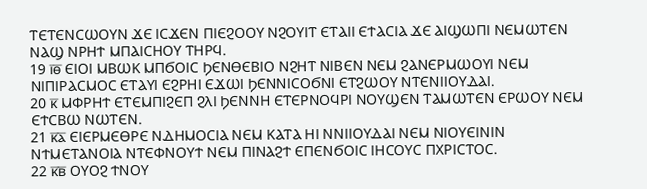ⲦⲈⲦⲈⲚⲤⲰⲞⲨⲚ ϪⲈ ⲒⲤϪⲈⲚ ⲠⲒⲈϨⲞⲞⲨ ⲚϨⲞⲨⲒⲦ ⲈⲦⲀⲒⲒ ⲈϮⲀⲤⲒⲀ ϪⲈ ⲀⲒϢⲰⲠⲒ ⲚⲈⲘⲰⲦⲈⲚ ⲚⲀϢ ⲚⲢⲎϮ ⲘⲠⲀⲒⲤⲎⲞⲨ ⲦⲎⲢϤ.
19 ⲓ̅ⲑ̅ ⲈⲒⲞⲒ ⲘⲂⲰⲔ ⲘⲠϬⲞⲒⲤ ϦⲈⲚⲐⲈⲂⲒⲞ ⲚϨⲎⲦ ⲚⲒⲂⲈⲚ ⲚⲈⲘ ϨⲀⲚⲈⲢⲘⲰⲞⲨⲒ ⲚⲈⲘ ⲚⲒⲠⲒⲢⲀⲤⲘⲞⲤ ⲈⲦⲀⲨⲒ ⲈϨⲢⲎⲒ ⲈϪⲰⲒ ϦⲈⲚⲚⲒⲤⲞϬⲚⲒ ⲈⲦϨⲰⲞⲨ ⲚⲦⲈⲚⲒⲒⲞⲨⲆⲀⲒ.
20 ⲕ̅ ⲘⲪⲢⲎϮ ⲈⲦⲈⲘⲠⲒϨⲈⲠ ϨⲖⲒ ϦⲈⲚⲚⲎ ⲈⲦⲈⲢⲚⲞϤⲢⲒ ⲚⲞⲨϢⲈⲚ ⲦⲀⲘⲰⲦⲈⲚ ⲈⲢⲰⲞⲨ ⲚⲈⲘ ⲈϮⲤⲂⲰ ⲚⲰⲦⲈⲚ.
21 ⲕ̅ⲁ̅ ⲈⲒⲈⲢⲘⲈⲐⲢⲈ ⲚⲆⲎⲘⲞⲤⲒⲀ ⲚⲈⲘ ⲔⲀⲦⲀ ⲎⲒ ⲚⲚⲒⲒⲞⲨⲆⲀⲒ ⲚⲈⲘ ⲚⲒⲞⲨⲈⲒⲚⲒⲚ ⲚϮⲘⲈⲦⲀⲚⲞⲒⲀ ⲚⲦⲈⲪⲚⲞⲨϮ ⲚⲈⲘ ⲠⲒⲚⲀϨϮ ⲈⲠⲈⲚϬⲞⲒⲤ ⲒⲎⲤⲞⲨⲤ ⲠⲬⲢⲒⲤⲦⲞⲤ.
22 ⲕ̅ⲃ̅ ⲞⲨⲞϨ ϮⲚⲞⲨ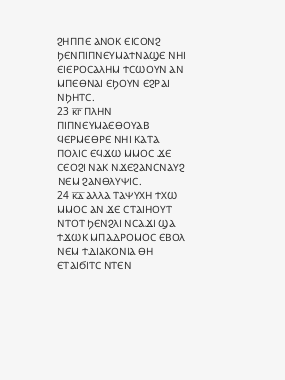ϨⲎⲠⲠⲈ ⲀⲚⲞⲔ ⲈⲒⲤⲞⲚϨ ϦⲈⲚⲠⲒⲠⲚⲈⲨⲘⲀϮⲚⲀϢⲈ ⲚⲎⲒ ⲈⲒⲈⲢⲞⲤⲀⲖⲎⲘ ϮⲤⲰⲞⲨⲚ ⲀⲚ ⲘⲠⲈⲐⲚⲀⲒ ⲈϦⲞⲨⲚ ⲈϨⲢⲀⲒ ⲚϦⲎⲦⲤ.
23 ⲕ̅ⲅ̅ ⲠⲖⲎⲚ ⲠⲒⲠⲚⲈⲨⲘⲀⲈⲐⲞⲨⲀⲂ ϤⲈⲢⲘⲈⲐⲢⲈ ⲚⲎⲒ ⲔⲀⲦⲀ ⲠⲞⲖⲒⲤ ⲈϤϪⲰ ⲘⲘⲞⲤ ϪⲈ ⲤⲈⲞϨⲒ ⲚⲀⲔ ⲚϪⲈϨⲀⲚⲤⲚⲀⲨϨ ⲚⲈⲘ ϨⲀⲚⲐⲖⲨⲮⲒⲤ.
24 ⲕ̅ⲇ̅ ⲀⲖⲖⲀ ⲦⲀⲮⲨⲬⲎ ϮⲬⲰ ⲘⲘⲞⲤ ⲀⲚ ϪⲈ ⲤⲦⲀⲒⲎⲞⲨⲦ ⲚⲦⲞⲦ ϦⲈⲚϨⲖⲒ ⲚⲤⲀϪⲒ ϢⲀ ϮϪⲰⲔ ⲘⲠⲀⲆⲢⲞⲘⲞⲤ ⲈⲂⲞⲖ ⲚⲈⲘ ϮⲆⲒⲀⲔⲞⲚⲒⲀ ⲐⲎ ⲈⲦⲀⲒϬⲒⲦⲤ ⲚⲦⲈⲚ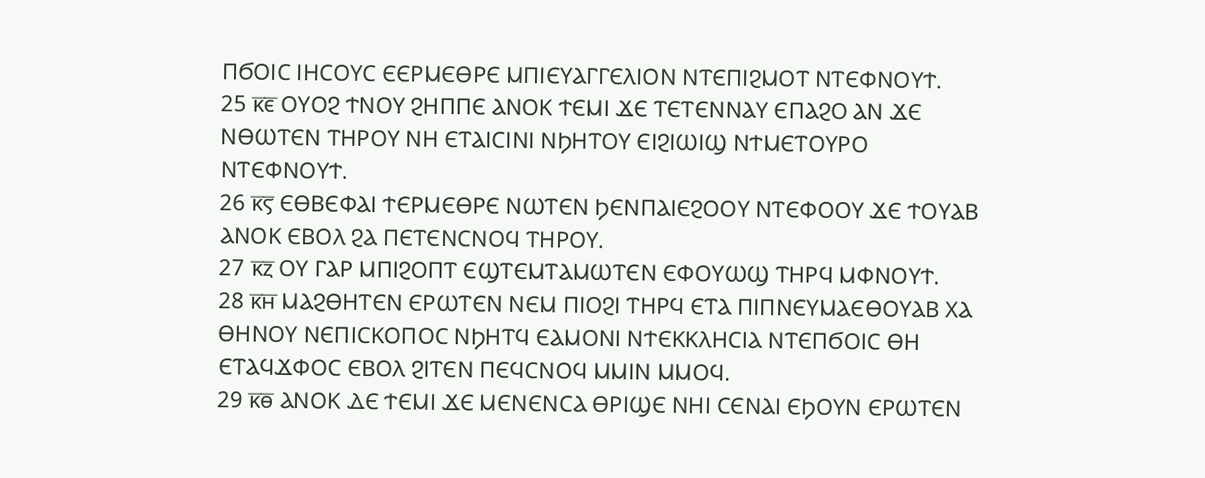ⲠϬⲞⲒⲤ ⲒⲎⲤⲞⲨⲤ ⲈⲈⲢⲘⲈⲐⲢⲈ ⲘⲠⲒⲈⲨⲀⲄⲄⲈⲖⲒⲞⲚ ⲚⲦⲈⲠⲒϨⲘⲞⲦ ⲚⲦⲈⲪⲚⲞⲨϮ.
25 ⲕ̅ⲉ̅ ⲞⲨⲞϨ ϮⲚⲞⲨ ϨⲎⲠⲠⲈ ⲀⲚⲞⲔ ϮⲈⲘⲒ ϪⲈ ⲦⲈⲦⲈⲚⲚⲀⲨ ⲈⲠⲀϨⲞ ⲀⲚ ϪⲈ ⲚⲐⲰⲦⲈⲚ ⲦⲎⲢⲞⲨ ⲚⲎ ⲈⲦⲀⲒⲤⲒⲚⲒ ⲚϦⲎⲦⲞⲨ ⲈⲒϨⲒⲰⲒϢ ⲚϮⲘⲈⲦⲞⲨⲢⲞ ⲚⲦⲈⲪⲚⲞⲨϮ.
26 ⲕ̅ⲋ̅ ⲈⲐⲂⲈⲪⲀⲒ ϮⲈⲢⲘⲈⲐⲢⲈ ⲚⲰⲦⲈⲚ ϦⲈⲚⲠⲀⲒⲈϨⲞⲞⲨ ⲚⲦⲈⲪⲞⲞⲨ ϪⲈ ϮⲞⲨⲀⲂ ⲀⲚⲞⲔ ⲈⲂⲞⲖ ϨⲀ ⲠⲈⲦⲈⲚⲤⲚⲞϤ ⲦⲎⲢⲞⲨ.
27 ⲕ̅ⲍ̅ ⲞⲨ ⲄⲀⲢ ⲘⲠⲒϨⲞⲠⲦ ⲈϢⲦⲈⲘⲦⲀⲘⲰⲦⲈⲚ ⲈⲪⲞⲨⲰϢ ⲦⲎⲢϤ ⲘⲪⲚⲞⲨϮ.
28 ⲕ̅ⲏ̅ ⲘⲀϨⲐⲎⲦⲈⲚ ⲈⲢⲰⲦⲈⲚ ⲚⲈⲘ ⲠⲒⲞϨⲒ ⲦⲎⲢϤ ⲈⲦⲀ ⲠⲒⲠⲚⲈⲨⲘⲀⲈⲐⲞⲨⲀⲂ ⲬⲀ ⲐⲎⲚⲞⲨ ⲚⲈⲠⲒⲤⲔⲞⲠⲞⲤ ⲚϦⲎⲦϤ ⲈⲀⲘⲞⲚⲒ ⲚϮⲈⲔⲔⲖⲎⲤⲒⲀ ⲚⲦⲈⲠϬⲞⲒⲤ ⲐⲎ ⲈⲦⲀϤϪⲪⲞⲤ ⲈⲂⲞⲖ ϨⲒⲦⲈⲚ ⲠⲈϤⲤⲚⲞϤ ⲘⲘⲒⲚ ⲘⲘⲞϤ.
29 ⲕ̅ⲑ̅ ⲀⲚⲞⲔ ⲆⲈ ϮⲈⲘⲒ ϪⲈ ⲘⲈⲚⲈⲚⲤⲀ ⲐⲢⲒϢⲈ ⲚⲎⲒ ⲤⲈⲚⲀⲒ ⲈϦⲞⲨⲚ ⲈⲢⲰⲦⲈⲚ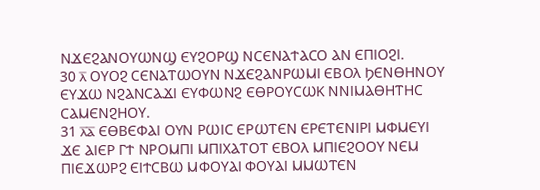ⲚϪⲈϨⲀⲚⲞⲨⲰⲚϢ ⲈⲨϨⲞⲢϢ ⲚⲤⲈⲚⲀϮⲀⲤⲞ ⲀⲚ ⲈⲠⲒⲞϨⲒ.
30 ⲗ̅ ⲞⲨⲞϨ ⲤⲈⲚⲀⲦⲰⲞⲨⲚ ⲚϪⲈϨⲀⲚⲢⲰⲘⲒ ⲈⲂⲞⲖ ϦⲈⲚⲐⲎⲚⲞⲨ ⲈⲨϪⲰ ⲚϨⲀⲚⲤⲀϪⲒ ⲈⲨⲪⲰⲚϨ ⲈⲐⲢⲞⲨⲤⲰⲔ ⲚⲚⲒⲘⲀⲐⲎⲦⲎⲤ ⲤⲀⲘⲈⲚϨⲎⲞⲨ.
31 ⲗ̅ⲁ̅ ⲈⲐⲂⲈⲪⲀⲒ ⲞⲨⲚ ⲢⲰⲒⲤ ⲈⲢⲰⲦⲈⲚ ⲈⲢⲈⲦⲈⲚⲒⲢⲒ ⲘⲪⲘⲈⲨⲒ ϪⲈ ⲀⲒⲈⲢ ⲄϮ ⲚⲢⲞⲘⲠⲒ ⲘⲠⲒⲬⲀⲦⲞⲦ ⲈⲂⲞⲖ ⲘⲠⲒⲈϨⲞⲞⲨ ⲚⲈⲘ ⲠⲒⲈϪⲰⲢϨ ⲈⲒϮⲤⲂⲰ ⲘⲪⲞⲨⲀⲒ ⲪⲞⲨⲀⲒ ⲘⲘⲰⲦⲈⲚ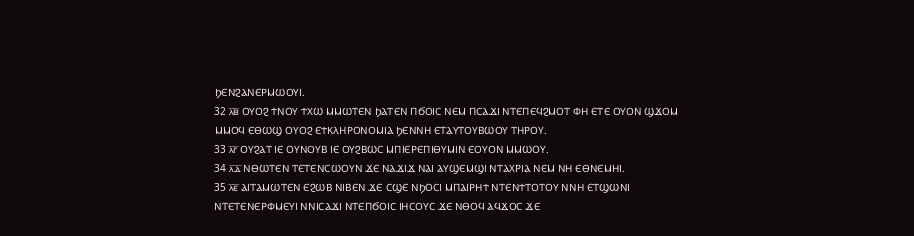ϦⲈⲚϨⲀⲚⲈⲢⲘⲰⲞⲨⲒ.
32 ⲗ̅ⲃ̅ ⲞⲨⲞϨ ϮⲚⲞⲨ ϮⲬⲰ ⲘⲘⲰⲦⲈⲚ ϦⲀⲦⲈⲚ ⲠϬⲞⲒⲤ ⲚⲈⲘ ⲠⲤⲀϪⲒ ⲚⲦⲈⲠⲈϤϨⲘⲞⲦ ⲪⲎ ⲈⲦⲈ ⲞⲨⲞⲚ ϢϪⲞⲘ ⲘⲘⲞϤ ⲈⲐⲰϢ ⲞⲨⲞϨ ⲈϮⲔⲖⲎⲢⲞⲚⲞⲘⲒⲀ ϦⲈⲚⲚⲎ ⲈⲦⲀⲨⲦⲞⲨⲂⲰⲞⲨ ⲦⲎⲢⲞⲨ.
33 ⲗ̅ⲅ̅ ⲞⲨϨⲀⲦ ⲒⲈ ⲞⲨⲚⲞⲨⲂ ⲒⲈ ⲞⲨϨⲂⲰⲤ ⲘⲠⲒⲈⲢⲈⲠⲒⲐⲨⲘⲒⲚ ⲈⲞⲨⲞⲚ ⲘⲘⲰⲞⲨ.
34 ⲗ̅ⲇ̅ ⲚⲐⲰⲦⲈⲚ ⲦⲈⲦⲈⲚⲤⲰⲞⲨⲚ ϪⲈ ⲚⲀϪⲒϪ ⲚⲀⲒ ⲀⲨϢⲈⲘϢⲒ ⲚⲦⲀⲬⲢⲒⲀ ⲚⲈⲘ ⲚⲎ ⲈⲐⲚⲈⲘⲎⲒ.
35 ⲗ̅ⲉ̅ ⲀⲒⲦⲀⲘⲰⲦⲈⲚ ⲈϨⲰⲂ ⲚⲒⲂⲈⲚ ϪⲈ ⲤϢⲈ ⲚϦⲞⲤⲒ ⲘⲠⲀⲒⲢⲎϮ ⲚⲦⲈⲚϮⲦⲞⲦⲞⲨ ⲚⲚⲎ ⲈⲦϢⲰⲚⲒ ⲚⲦⲈⲦⲈⲚⲈⲢⲪⲘⲈⲨⲒ ⲚⲚⲒⲤⲀϪⲒ ⲚⲦⲈⲠϬⲞⲒⲤ ⲒⲎⲤⲞⲨⲤ ϪⲈ ⲚⲐⲞϤ ⲀϤϪⲞⲤ ϪⲈ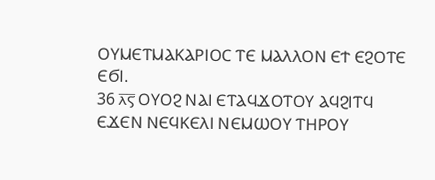ⲞⲨⲘⲈⲦⲘⲀⲔⲀⲢⲒⲞⲤ ⲦⲈ ⲘⲀⲖⲖⲞⲚ ⲈϮ ⲈϨⲞⲦⲈ ⲈϬⲒ.
36 ⲗ̅ⲋ̅ ⲞⲨⲞϨ ⲚⲀⲒ ⲈⲦⲀϤϪⲞⲦⲞⲨ ⲀϤϨⲒⲦϤ ⲈϪⲈⲚ ⲚⲈϤⲔⲈⲖⲒ ⲚⲈⲘⲰⲞⲨ ⲦⲎⲢⲞⲨ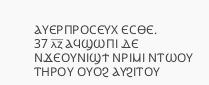ⲀⲨⲈⲢⲠⲢⲞⲤⲈⲨⲬ ⲈⲤⲐⲈ.
37 ⲗ̅ⲍ̅ ⲀϤϢⲰⲠⲒ ⲆⲈ ⲚϪⲈⲞⲨⲚⲒϢϮ ⲚⲢⲒⲘⲒ ⲚⲦⲰⲞⲨ ⲦⲎⲢⲞⲨ ⲞⲨⲞϨ ⲀⲨϨⲒⲦⲞⲨ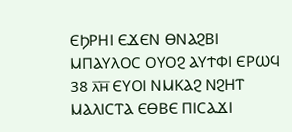ⲈϦⲢⲎⲒ ⲈϪⲈⲚ ⲐⲚⲀϨⲂⲒ ⲘⲠⲀⲨⲖⲞⲤ ⲞⲨⲞϨ ⲀⲨϮⲪⲒ ⲈⲢⲰϤ
38 ⲗ̅ⲏ̅ ⲈⲨⲞⲒ ⲚⲘⲔⲀϨ ⲚϨⲎⲦ ⲘⲀⲖⲒⲤⲦⲀ ⲈⲐⲂⲈ ⲠⲒⲤⲀϪⲒ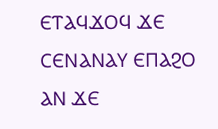ⲈⲦⲀϤϪⲞϤ ϪⲈ ⲤⲈⲚⲀⲚⲀⲨ ⲈⲠⲀϨⲞ ⲀⲚ ϪⲈ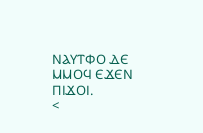ⲚⲀⲨⲦⲪⲞ ⲆⲈ ⲘⲘⲞϤ ⲈϪⲈⲚ ⲠⲒϪⲞⲒ.
<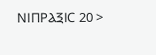ⲚⲒⲠⲢⲀⲜⲒⲤ 20 >